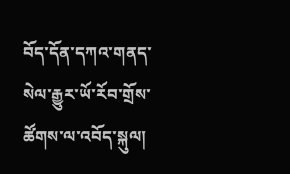བོད་དོན་དཀའ་གནད་སེལ་རྒྱུར་ཡོ་རོབ་གྲོས་ཚོགས་ལ་འབོད་སྐུལ།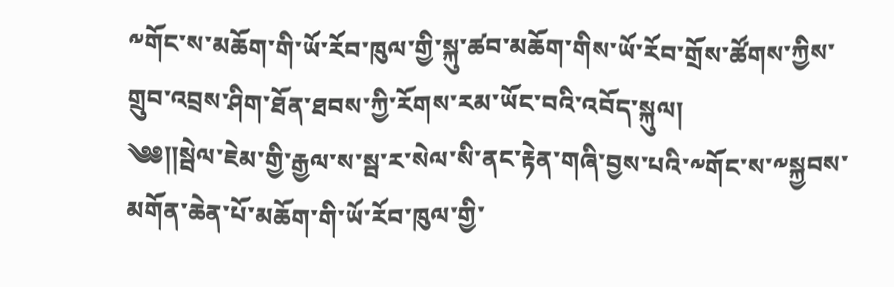༸གོང་ས་མཆོག་གི་ཡོ་རོབ་ཁུལ་གྱི་སྐུ་ཚབ་མཆོག་གིས་ཡོ་རོབ་གྲོས་ཚོགས་ཀྱིས་གྲུབ་འབྲས་ཤིག་ཐོན་ཐབས་ཀྱི་རོགས་རམ་ཡོང་བའི་འབོད་སྐུལ།
༄༅༎སྦེལ་ཇེམ་གྱི་རྒྱལ་ས་སྦ་ར་སེལ་སི་ནང་རྟེན་གཞི་བྱས་པའི་༸གོང་ས་༸སྐྱབས་མགོན་ཆེན་པོ་མཆོག་གི་ཡོ་རོབ་ཁུལ་གྱི་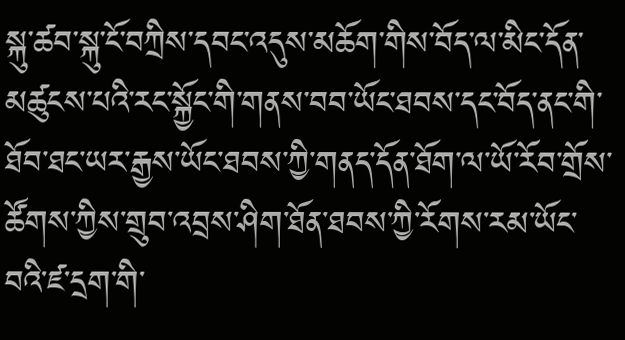སྐུ་ཚབ་སྐུ་ངོ་བཀྲིས་དབང་འདུས་མཆོག་གིས་བོད་ལ་མིང་དོན་མཚུངས་པའི་རང་སྐྱོང་གི་གནས་བབ་ཡོང་ཐབས་དང་བོད་ནང་གི་ཐོབ་ཐང་ཡར་རྒྱས་ཡོང་ཐབས་ཀྱི་གནད་དོན་ཐོག་ལ་ཡོ་རོབ་གྲོས་ཚོགས་ཀྱིས་གྲུབ་འབྲས་ཤིག་ཐོན་ཐབས་ཀྱི་རོགས་རམ་ཡོང་བའི་ཛ་དྲག་གི་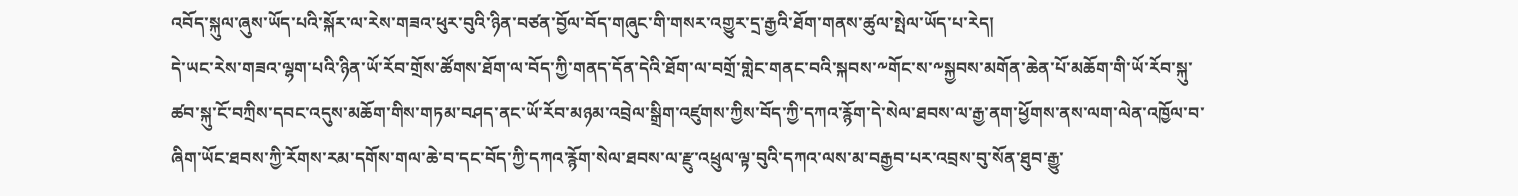འབོད་སྐུལ་ཞུས་ཡོད་པའི་སྐོར་ལ་རེས་གཟའ་ཕུར་བུའི་ཉིན་བཙན་བྱོལ་བོད་གཞུང་གི་གསར་འགྱུར་དྲ་རྒྱའི་ཐོག་གནས་ཚུལ་སྤེལ་ཡོད་པ་རེད།
དེ་ཡང་རེས་གཟའ་ལྷག་པའི་ཉིན་ཡོ་རོབ་གྲོས་ཚོགས་ཐོག་ལ་བོད་ཀྱི་གནད་དོན་དེའི་ཐོག་ལ་བགྲོ་གླེང་གནང་བའི་སྐབས་༸གོང་ས་༸སྐྱབས་མགོན་ཆེན་པོ་མཆོག་གི་ཡོ་རོབ་སྐུ་ཚབ་སྐུ་ངོ་བཀྲིས་དབང་འདུས་མཆོག་གིས་གཏམ་བཤད་ནང་ཡོ་རོབ་མཉམ་འབྲེལ་སྒྲིག་འཛུགས་ཀྱིས་བོད་ཀྱི་དཀའ་རྙོག་དེ་སེལ་ཐབས་ལ་རྒྱ་ནག་ཕྱོགས་ནས་ལག་ལེན་འཁྱོལ་བ་ཞིག་ཡོང་ཐབས་ཀྱི་རོགས་རམ་དགོས་གལ་ཆེ་བ་དང་བོད་ཀྱི་དཀའ་རྙོག་སེལ་ཐབས་ལ་རྫུ་འཕྲུལ་ལྟ་བུའི་དཀའ་ལས་མ་བརྒྱབ་པར་འབྲས་བུ་སོན་ཐུབ་རྒྱུ་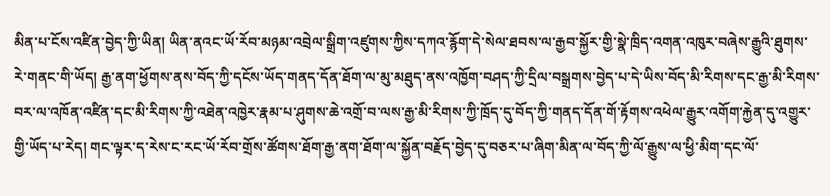མིན་པ་ངོས་འཛིན་བྱེད་ཀྱི་ཡིན། ཡིན་ནའང་ཡོ་རོབ་མཉམ་འབྲེལ་སྒྲིག་འཛུགས་ཀྱིས་དཀའ་རྙོག་དེ་སེལ་ཐབས་ལ་རྒྱབ་སྐྱོར་གྱི་སྣེ་ཁྲིད་འགན་འཁུར་བཞེས་རྒྱུའི་ཐུགས་རེ་གནང་གི་ཡོད། རྒྱ་ནག་ཕྱོགས་ནས་བོད་ཀྱི་དངོས་ཡོད་གནད་དོན་ཐོག་ལ་མུ་མཐུད་ནས་འཁྱོག་བཤད་ཀྱི་དྲིལ་བསྒྲགས་བྱེད་པ་དེ་ཡིས་བོད་མི་རིགས་དང་རྒྱ་མི་རིགས་བར་ལ་འཁོན་འཛིན་དང་མི་རིགས་ཀྱི་འཐེན་འཁྱེར་རྣམ་པ་ཤུགས་ཆེ་འགྲོ་བ་ལས་རྒྱ་མི་རིགས་ཀྱི་ཁྲོད་དུ་བོད་ཀྱི་གནད་དོན་གོ་རྟོགས་འཕེལ་རྒྱུར་འགོག་རྐྱེན་དུ་འགྱུར་གྱི་ཡོད་པ་རེད། གང་ལྟར་ད་རེས་ང་རང་ཡོ་རོབ་གྲོས་ཚོགས་ཐོག་རྒྱ་ནག་ཐོག་ལ་སྐྱོན་བརྗོད་བྱེད་དུ་བཅར་པ་ཞིག་མིན་ལ་བོད་ཀྱི་ལོ་རྒྱུས་ལ་ཕྱི་མིག་དང་ལོ་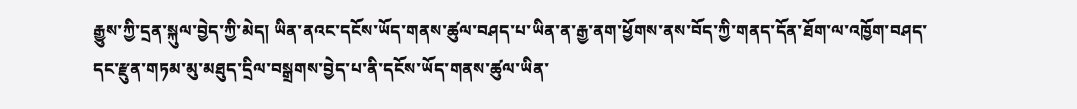རྒྱུས་ཀྱི་དྲན་སྐུལ་བྱེད་ཀྱི་མེད། ཡིན་ནའང་དངོས་ཡོད་གནས་ཚུལ་བཤད་པ་ཡིན་ན་རྒྱ་ནག་ཕྱོགས་ནས་བོད་ཀྱི་གནད་དོན་ཐོག་ལ་འཁྱོག་བཤད་དང་རྫུན་གཏམ་མུ་མཐུད་དྲིལ་བསྒྲགས་བྱེད་པ་ནི་དངོས་ཡོད་གནས་ཚུལ་ཡིན་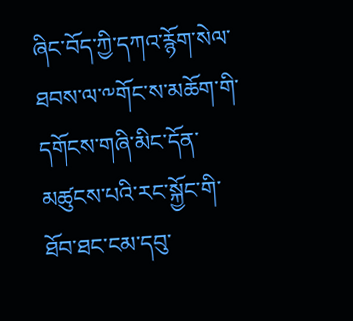ཞིང་བོད་ཀྱི་དཀའ་རྙོག་སེལ་ཐབས་ལ་༸གོང་ས་མཆོག་གི་དགོངས་གཞི་མིང་དོན་མཚུངས་པའི་རང་སྐྱོང་གི་ཐོབ་ཐང་ངམ་དབུ་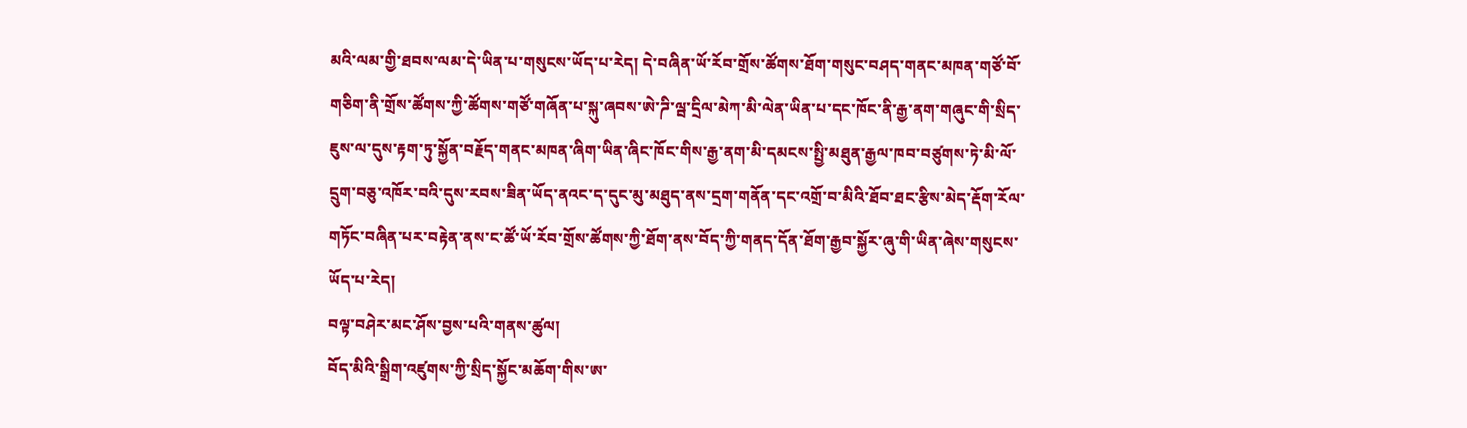མའི་ལམ་གྱི་ཐབས་ལམ་དེ་ཡིན་པ་གསུངས་ཡོད་པ་རེད། དེ་བཞིན་ཡོ་རོབ་གྲོས་ཚོགས་ཐོག་གསུང་བཤད་གནང་མཁན་གཙོ་བོ་གཅིག་ནི་གྲོས་ཚོགས་ཀྱི་ཚོགས་གཙོ་གཞོན་པ་སྐུ་ཞབས་ཨེ་ཌི་ལྦ་དྲིལ་མེཀ་མི་ལེན་ཡིན་པ་དང་ཁོང་ནི་རྒྱ་ནག་གཞུང་གི་སྲིད་ཇུས་ལ་དུས་རྟག་ཏུ་སྐྱོན་བརྗོད་གནང་མཁན་ཞིག་ཡིན་ཞིང་ཁོང་གིས་རྒྱ་ནག་མི་དམངས་སྤྱི་མཐུན་རྒྱལ་ཁབ་བཙུགས་ཏེ་མི་ལོ་དྲུག་བཅུ་འཁོར་བའི་དུས་རབས་ཟིན་ཡོད་ནའང་ད་དུང་མུ་མཐུད་ནས་དྲག་གནོན་དང་འགྲོ་བ་མིའི་ཐོབ་ཐང་རྩིས་མེད་རྡོག་རོལ་གཏོང་བཞིན་པར་བརྟེན་ནས་ང་ཚོ་ཡོ་རོབ་གྲོས་ཚོགས་ཀྱི་ཐོག་ནས་བོད་ཀྱི་གནད་དོན་ཐོག་རྒྱབ་སྐྱོར་ཞུ་གི་ཡིན་ཞེས་གསུངས་ཡོད་པ་རེད།
བལྟ་བཤེར་མང་ཤོས་བྱས་པའི་གནས་ཚུལ།
བོད་མིའི་སྒྲིག་འཛུགས་ཀྱི་སྲིད་སྐྱོང་མཆོག་གིས་ཨ་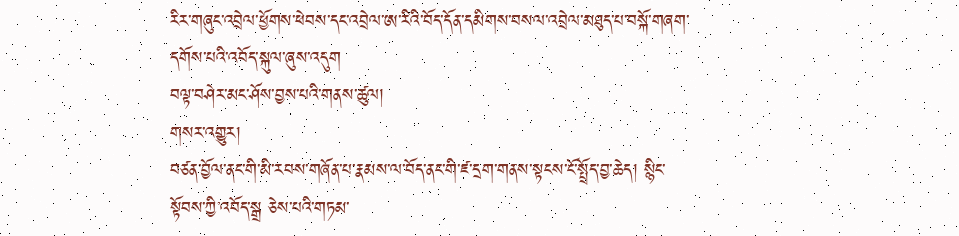རིར་གཞུང་འབྲེལ་ཕྱོགས་ཕེབས་དང་འབྲེལ་ཨ་རིའི་བོད་དོན་དམིགས་བསལ་འབྲེལ་མཐུད་པ་བསྐོ་གཞག་དགོས་པའི་འབོད་སྐུལ་ཞུས་འདུག
བལྟ་བཤེར་མང་ཤོས་བྱས་པའི་གནས་ཚུལ།
གསར་འགྱུར།
བཙན་བྱོལ་ནང་གི་མི་རབས་གཞོན་པ་རྣམས་ལ་བོད་ནང་གི་ཛ་དྲག་གནས་སྟངས་ངོ་སྤྲོད་བྱ་ཆེད། སྙིང་སྟོབས་ཀྱི་འབོད་སྒྲ ཅེས་པའི་གཏམ་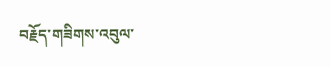བརྗོད་གཟིགས་འབུལ་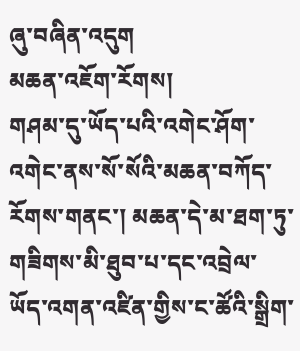ཞུ་བཞིན་འདུག
མཆན་འཇོག་རོགས།
གཤམ་དུ་ཡོད་པའི་འགེང་ཤོག་འགེང་ནས་སོ་སོའི་མཆན་བཀོད་རོགས་གནང་། མཆན་དེ་མ་ཐག་ཏུ་གཟིགས་མི་ཐུབ་པ་དང་འབྲེལ་ཡོད་འགན་འཛིན་གྱིས་ང་ཚོའི་སྒྲིག་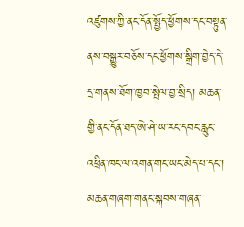འཛུགས་ཀྱི་ནང་དོན་སྤྱོད་ཕྱོགས་དང་བསྟུན་ནས་བསྒྱུར་བཅོས་དང་ཕྱོགས་སྒྲིག་བྱེད་དེ་དྲ་གནས་ཐོག་ཁྱབ་སྤེལ་བྱ་སྲིད། མཆན་གྱི་ནང་དོན་ཐད་ཨེ་ཤེ་ཡ་རང་དབང་རླུང་འཕྲིན་ཁང་ལ་འགན་གང་ཡང་མེད་པ་དང་། མཆན་གཞག་གནང་སྐབས་གཞན་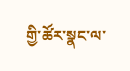གྱི་ཚོར་སྣང་ལ་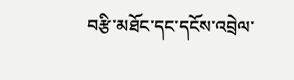བརྩི་མཐོང་དང་དངོས་འབྲེལ་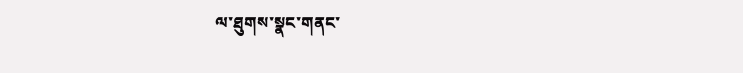ལ་ཐུགས་སྣང་གནང་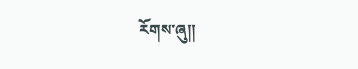རོགས་ཞུ༎